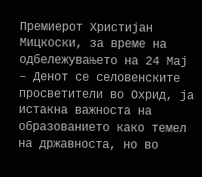Премиерот Христијан Мицкоски, за време на одбележувањето на 24 Мај – Денот се селовенските просветители во Охрид, ја истакна важноста на образованието како темел на државноста, но во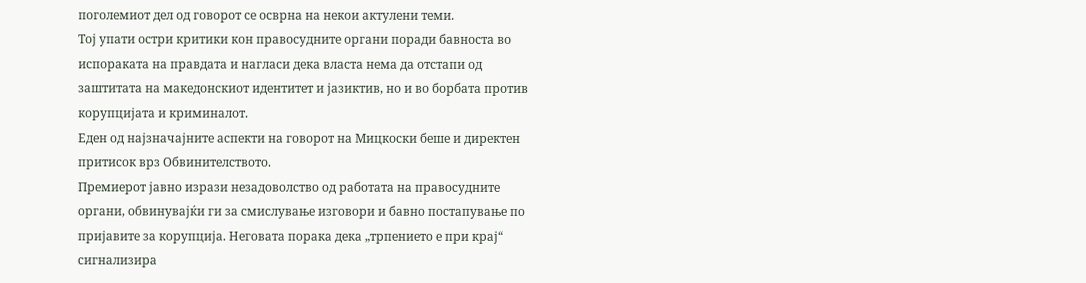поголемиот дел од говорот се осврна на некои актулени теми.
Тој упати остри критики кон правосудните органи поради бавноста во испораката на правдата и нагласи дека власта нема да отстапи од заштитата на македонскиот идентитет и јазиктив, но и во борбата против корупцијата и криминалот.
Еден од најзначајните аспекти на говорот на Мицкоски беше и директен притисок врз Обвинителството.
Премиерот јавно изрази незадоволство од работата на правосудните органи, обвинувајќи ги за смислување изговори и бавно постапување по пријавите за корупција. Неговата порака дека „трпението е при крај“ сигнализира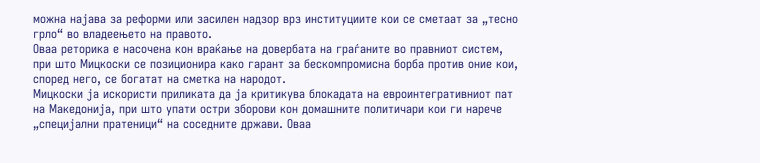можна најава за реформи или засилен надзор врз институциите кои се сметаат за „тесно грло“ во владеењето на правото.
Оваа реторика е насочена кон враќање на довербата на граѓаните во правниот систем, при што Мицкоски се позиционира како гарант за бескомпромисна борба против оние кои, според него, се богатат на сметка на народот.
Мицкоски ја искористи приликата да ја критикува блокадата на евроинтегративниот пат на Македонија, при што упати остри зборови кон домашните политичари кои ги нарече „специјални пратеници“ на соседните држави. Оваа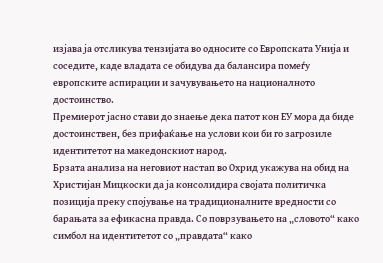изјава ја отсликува тензијата во односите со Европската Унија и соседите, каде владата се обидува да балансира помеѓу европските аспирации и зачувувањето на националното достоинство.
Премиерот јасно стави до знаење дека патот кон ЕУ мора да биде достоинствен, без прифаќање на услови кои би го загрозиле идентитетот на македонскиот народ.
Брзата анализа на неговиот настап во Охрид укажува на обид на Христијан Мицкоски да ја консолидира својата политичка позиција преку спојување на традиционалните вредности со барањата за ефикасна правда. Со поврзувањето на „словото“ како симбол на идентитетот со „правдата“ како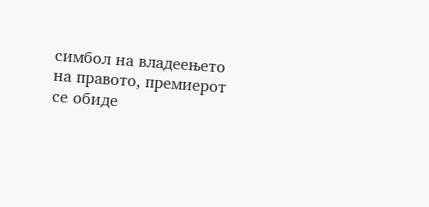симбол на владеењето на правото, премиерот се обиде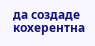да создаде кохерентна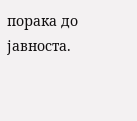порака до јавноста.